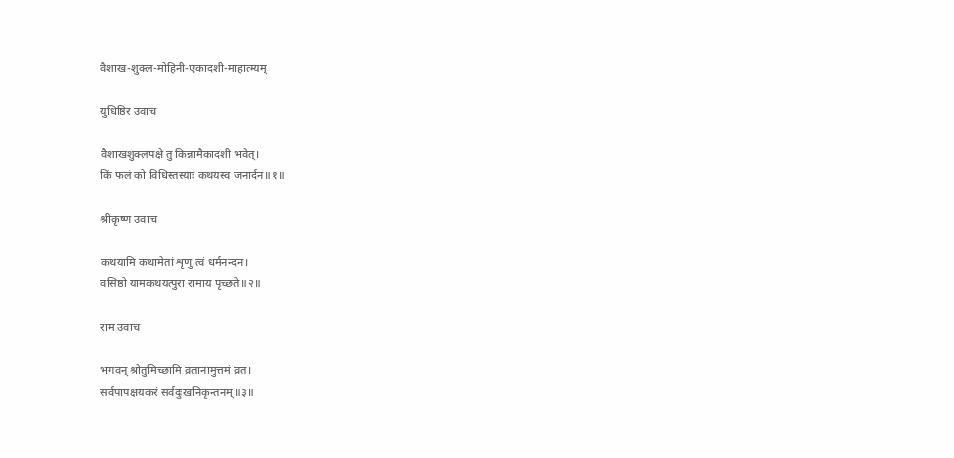वैशाख-शुक्ल-मोहिनी-एकादशी-माहात्म्यम्

युधिष्ठिर उवाच

वैशाखशुक्लपक्षे तु किन्नामैकादशी भवेत्।
किं फलं को विधिस्तस्याः कथयस्व जनार्दन॥१॥

श्रीकृष्ण उवाच

कथयामि कथामेतां शृणु त्वं धर्मनन्दन।
वसिष्ठो यामकथयत्पुरा रामाय पृच्छते॥२॥

राम उवाच

भगवन् श्रोतुमिच्छामि व्रतानामुत्तमं व्रत।
सर्वपापक्षयकरं सर्वदुःखनिकृन्तनम्॥३॥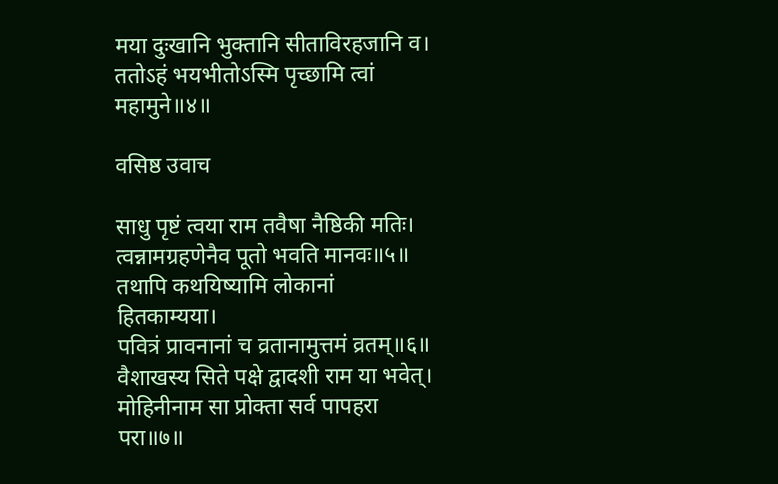मया दुःखानि भुक्तानि सीताविरहजानि व।
ततोऽहं भयभीतोऽस्मि पृच्छामि त्वां महामुने॥४॥

वसिष्ठ उवाच

साधु पृष्टं त्वया राम तवैषा नैष्ठिकी मतिः।
त्वन्नामग्रहणेनैव पूतो भवति मानवः॥५॥
तथापि कथयिष्यामि लोकानां हितकाम्यया।
पवित्रं प्रावनानां च व्रतानामुत्तमं व्रतम्॥६॥
वैशाखस्य सिते पक्षे द्वादशी राम या भवेत्।
मोहिनीनाम सा प्रोक्ता सर्व पापहरा परा॥७॥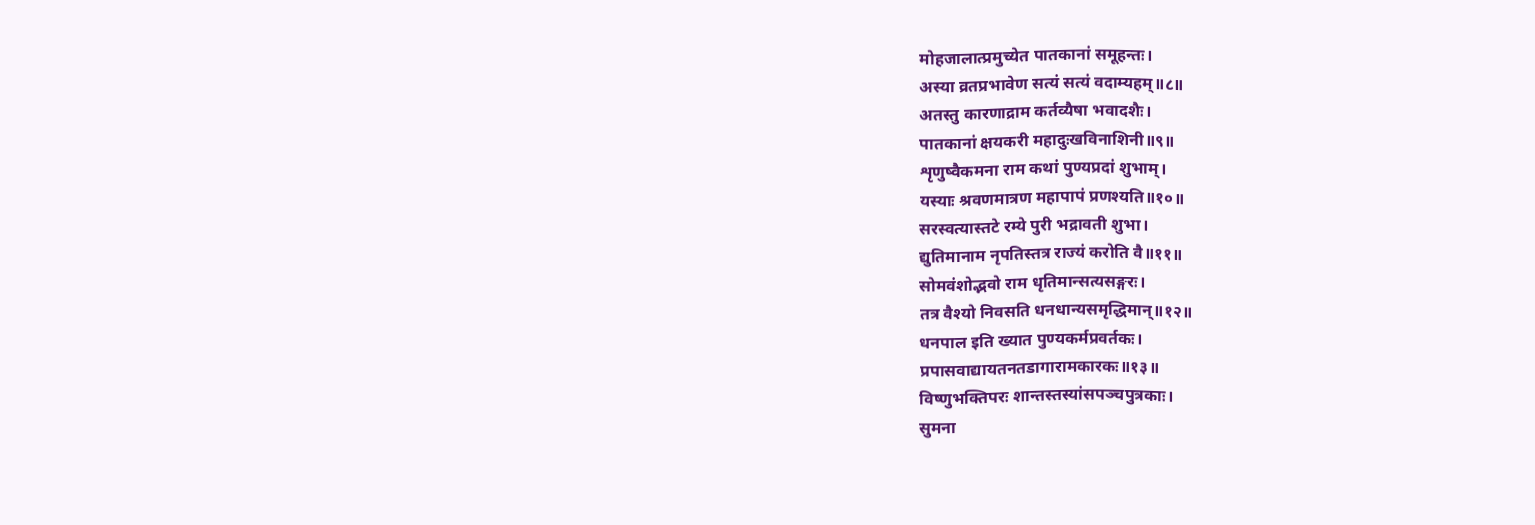मोहजालात्प्रमुच्येत पातकानां समूहन्तः।
अस्या व्रतप्रभावेण सत्यं सत्यं वदाम्यहम्॥८॥
अतस्तु कारणाद्राम कर्तव्यैषा भवादशैः।
पातकानां क्षयकरी महादुःखविनाशिनी॥९॥
शृणुष्वैकमना राम कथां पुण्यप्रदां शुभाम्।
यस्याः श्रवणमात्रण महापापं प्रणश्यति॥१०॥
सरस्वत्यास्तटे रम्ये पुरी भद्रावती शुभा।
द्युतिमानाम नृपतिस्तत्र राज्यं करोति वै॥११॥
सोमवंशोद्भवो राम धृतिमान्सत्यसङ्गरः।
तत्र वैश्यो निवसति धनधान्यसमृद्धिमान्॥१२॥
धनपाल इति ख्यात पुण्यकर्मप्रवर्तकः।
प्रपासवाद्यायतनतडागारामकारकः॥१३॥
विष्णुभक्तिपरः शान्तस्तस्यांसपञ्चपुत्रकाः।
सुमना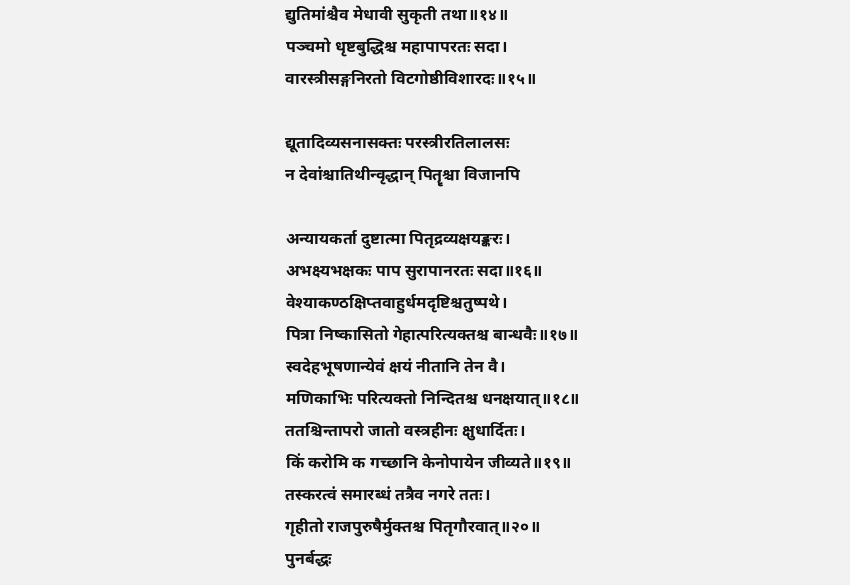द्युतिमांश्चैव मेधावी सुकृती तथा॥१४॥
पञ्चमो धृष्टबुद्धिश्च महापापरतः सदा।
वारस्त्रीसङ्गनिरतो विटगोष्ठीविशारदः॥१५॥

द्यूतादिव्यसनासक्तः परस्त्रीरतिलालसः
न देवांश्चातिथीन्वृद्धान् पितॄश्चा विजानपि

अन्यायकर्ता दुष्टात्मा पितृद्रव्यक्षयङ्करः।
अभक्ष्यभक्षकः पाप सुरापानरतः सदा॥१६॥
वेश्याकण्ठक्षिप्तवाहुर्धमदृष्टिश्चतुष्पथे।
पित्रा निष्कासितो गेहात्परित्यक्तश्च बान्धवैः॥१७॥
स्वदेहभूषणान्येवं क्षयं नीतानि तेन वै।
मणिकाभिः परित्यक्तो निन्दितश्च धनक्षयात्॥१८॥
ततश्चिन्तापरो जातो वस्त्रहीनः क्षुधार्दितः।
किं करोमि क गच्छानि केनोपायेन जीव्यते॥१९॥
तस्करत्वं समारब्धं तत्रैव नगरे ततः।
गृहीतो राजपुरुषैर्मुक्तश्च पितृगौरवात्॥२०॥
पुनर्बद्धः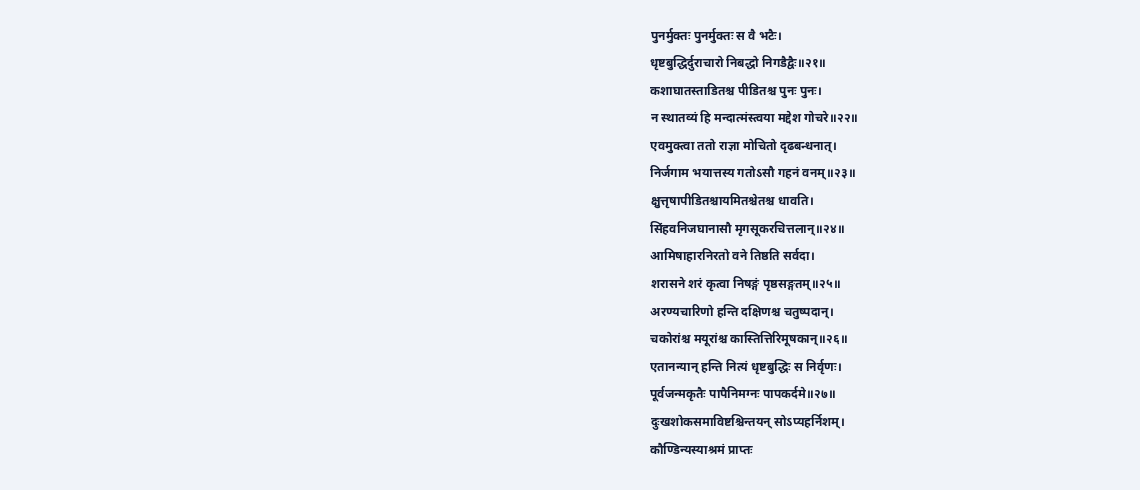पुनर्मुक्तः पुनर्मुक्तः स वै भटैः।
धृष्टबुद्धिर्दुराचारो निबद्धो निगडैद्वैः॥२१॥
कशाघातस्ताडितश्च पीडितश्च पुनः पुनः।
न स्थातव्यं हि मन्दात्मंस्त्वया मद्देश गोचरे॥२२॥
एवमुक्त्वा ततो राज्ञा मोचितो दृढबन्धनात्।
निर्जगाम भयात्तस्य गतोऽसौ गहनं वनम्॥२३॥
क्षुत्तृषापीडितश्चायमितश्चेतश्च धावति।
सिंहवनिजघानासौ मृगसूकरचित्तलान्॥२४॥
आमिषाहारनिरतो वने तिष्ठति सर्वदा।
शरासने शरं कृत्वा निषङ्गं पृष्ठसङ्गतम्॥२५॥
अरण्यचारिणो हन्ति दक्षिणश्च चतुष्पदान्।
चकोरांश्च मयूरांश्च कास्तित्तिरिमूषकान्॥२६॥
एतानन्यान् हन्ति नित्यं धृष्टबुद्धिः स निर्वृणः।
पूर्वजन्मकृतैः पापैनिमग्नः पापकर्दमे॥२७॥
दुःखशोकसमाविष्टश्चिन्तयन् सोऽप्यहर्निशम्।
कौण्डिन्यस्याश्रमं प्राप्तः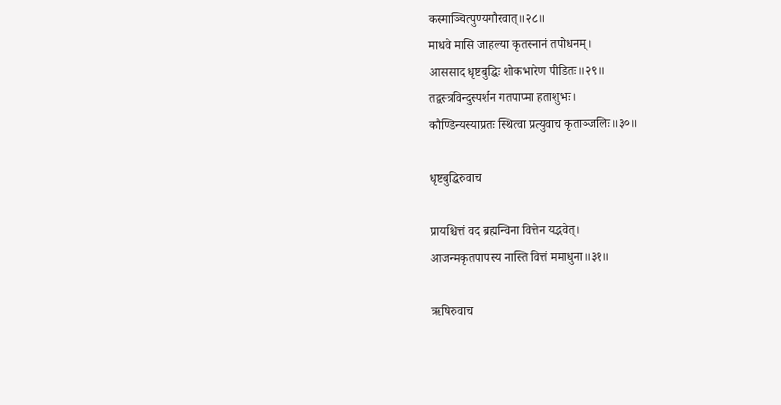कस्माञ्चित्पुण्यगौरवात्॥२८॥
माधवे मासि जाहल्या कृतस्नानं तपोधनम्।
आससाद धृष्टबुद्धिः शोकभारेण पीडितः॥२९॥
तद्वस्त्रविन्दुस्पर्शन गतपाप्मा हताशुभः।
कौण्डिन्यस्याप्रतः स्थित्वा प्रत्युवाच कृताञ्जलिः॥३०॥

धृष्टबुद्धिरुवाच

प्रायश्चित्तं वद ब्रह्मन्विना वित्तेन यद्भवेत्।
आजन्मकृतपापस्य नास्ति वित्तं ममाधुना॥३१॥

ऋषिरुवाच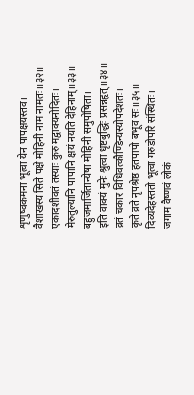शृणुष्वकमना भूत्वा येन पापक्षयस्तव।
वैशाखस्य सिते पक्षे मोहिनी नाम नामतः॥३२॥
एकादशीवतं तस्याः कुरु मद्वाक्यनोदितः।
मेरुतुल्यानि पापानि क्षयं नयति देहिनाम्॥३३॥
बहुजमार्जितान्येषा मोहिनी समुपोषिता।
इति वाक्यं मुनेः श्रुत्वा धृष्टबुद्धिः प्रसन्नहृत्॥३४॥
व्रतं चकार विधिवत्कौण्डिन्यस्योपदेशतः।
कृते व्रते नृपश्रेष्ठ हतपापो बभूव सः॥३५॥
दिव्यदेहस्ततो भूत्वा गरुडोपरि संस्थितः।
जगाम वैष्णवं लोकं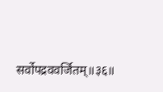सर्वोपद्रववर्जितम्॥३६॥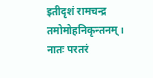इतीदृशं रामचन्द्र तमोमोहनिकृन्तनम्।
नातः परतरं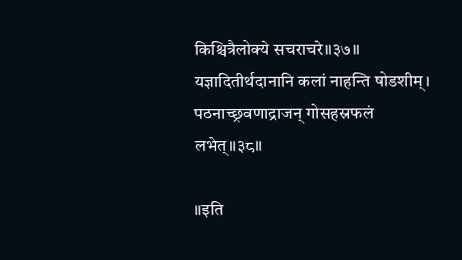किश्चित्रैलोक्ये सचराचरे॥३७॥
यज्ञादितीर्थदानानि कलां नाहन्ति षोडशीम्।
पठनाच्छ्रवणाद्राजन् गोसहस्रफलं लभेत्॥३८॥

॥इति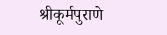श्रीकूर्मपुराणे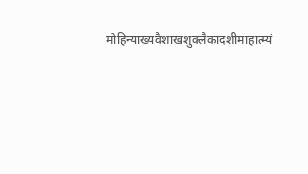मोहिन्याख्यवैशाखशुक्लैकादशीमाहात्म्यं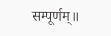सम्पूर्णम्॥